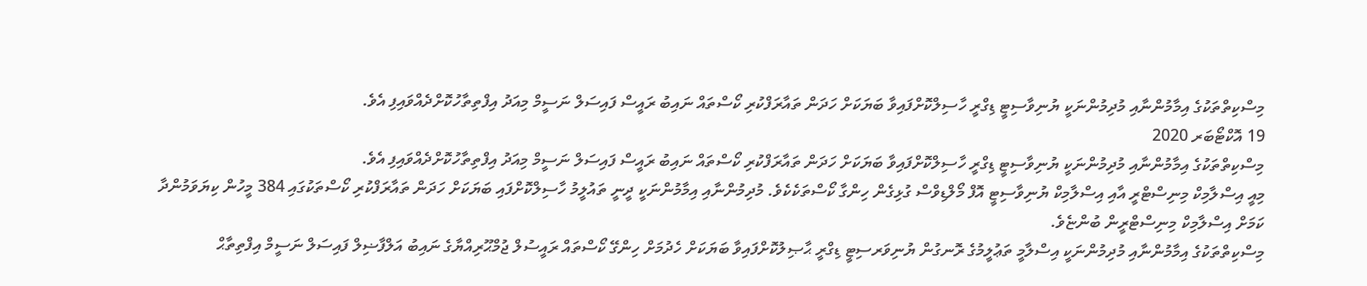މިސްކިތްތަކުގެ އިމާމުންނާއި މުދިމުންނަކީ ޔުނިވާސިޓީ ޑިގްރީ ހާސިލްކޮށްފައިވާ ބަޔަކަށް ހަދަން ތައާރަފްކުރި ކޯސްތައް ނައިބު ރައީސް ފައިސަލް ނަސީމް މިއަދު އިފްތިތާހުކޮށްދެއްވައިފި އެވެ.
19 އޮކްޓޯބަރ 2020
މިސްކިތްތަކުގެ އިމާމުންނާއި މުދިމުންނަކީ ޔުނިވާސިޓީ ޑިގްރީ ހާސިލްކޮށްފައިވާ ބަޔަކަށް ހަދަން ތައާރަފްކުރި ކޯސްތައް ނައިބު ރައީސް ފައިސަލް ނަސީމް މިއަދު އިފްތިތާހުކޮށްދެއްވައިފި އެވެ.
މިއީ އިސްލާމިކް މިނިސްޓްރީ އާއި އިސްލާމިކް ޔުނިވާސިޓީ އޮފް މޯލްޑިވްސް ގުޅިގެން ހިންގާ ކޯސްތަކެކެވެ. މުދިމުންނާއި އިމާމުންނަކީ ދީނީ ތައުލީމު ހާސިލްކޮށްފައި ބަޔަކަށް ހަދަން ތައާރަފްކުރި ކޯސްތަކުގައި 384 މީހުން ކިޔަވަމުންދާ ކަމަށް އިސްލާމިކް މިނިސްޓްރީން ބުންޏެވެ.
މިސްކިތްތަކުގެ އިމާމުންނާއި މުދިމުންނަކީ އިސްލާމީ ތަޢުލީމުގެ ރޮނގުން ޔުނިވަރސިޓީ ޑިގްރީ ޙާޞިލުކޮށްފައިވާ ބަޔަކަށް ހެދުމަށް ހިންގޭ ކޯސްތައް ރައީސުލް ޖުމްޙޫރިއްޔާގެ ނައިބު އަލްފާޟިލް ފައިސަލް ނަސީމް އިފްތިތާޙް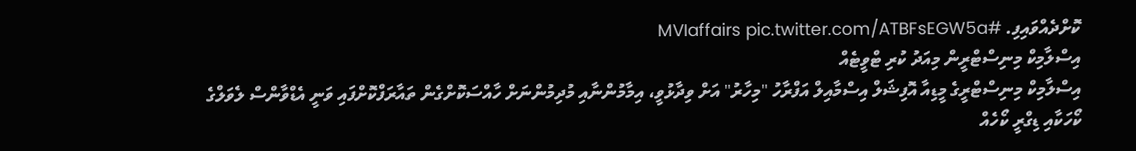ކޮށްދެއްވައިފި. #MVIaffairs pic.twitter.com/ATBFsEGW5a
އިސްލާމިކް މިނިސްޓްރީން މިއަދު ކުރި ޓްވީޓެއް
އިސްލާމިކް މިނިސްޓްރީގެ މީޑިއާ އޮފިޝަލް އިސްމާއިލް އަފްރާހު "މިހާރު" އަށް ވިދާޅުވީ، އިމާމުންނާއި މުދިމުންނަށް ހާއްސަކޮށްގެން ތައާރަފްކޮށްފައި ވަނީ އެޑްވާންސް ލެވަލްގެ ކޯހަކާއި ޑިގްރީ ކޯހެއް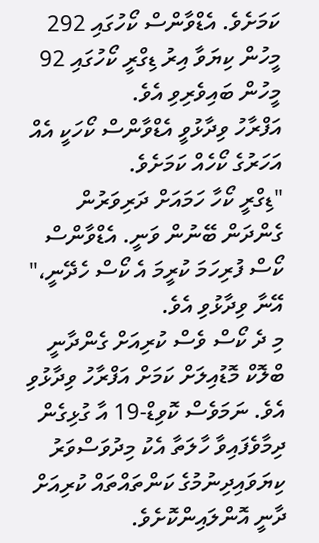ކަމަށެވެ. އެޑްވާންސް ކޯހުގައި 292 މީހުން ކިޔަވާ އިރު ޑިގްރީ ކޯހުގައި 92 މީހުން ބައިވެރިވި އެވެ.
އަފްރާހު ވިދާޅުވީ އެޑްވާންސް ކޯހަކީ އެއް އަހަރުގެ ކޯހެއް ކަމަށެވެ.
"ޑިގްރީ ކޯހާ ހަމައަށް ދަރިވަރުން ގެންދަން ބޭނުން ވަނީ. އެޑްވާންސް ކޯސް ފުރިހަމަ ކުރީމަ އެ ކޯސް ހެދޭނީ،" އޭނާ ވިދާޅުވި އެވެ.
މި ދެ ކޯސް ވެސް ކުރިއަށް ގެންދާނީ ބްލޮކް މޮޑުއިލަށް ކަމަށް އަފްރާހު ވިދާޅުވި އެވެ. ނަމަވެސް ކޮވިޑް-19 އާ ގުޅިގެން ދިމާވެފައިވާ ހާލަތާ އެކު މިދުވަސްވަރު ކިޔަވައިދިނުމުގެ ކަންތައްތައް ކުރިއަށް ދާނީ އޮންލައިންކޮށެވެ.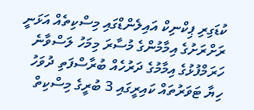ކުޑަގިރި ޕިކްނިކް އައިލެންޑްގައި މިސްކިތެއް އަޅަނީ
ރަށްރަށުގެ އިމާމުންގެ މުސާރަ މިމަހު ލަސްވާނެ
ހަރަމްފުޅުގެ އިމާމުގެ ދަރުހެއް ބުރާސްފަތި ދުވަހު
ހިޔާ ޓަވަރުތައް ކައިރީގައި 3 ބުރީގެ މިސްކިތް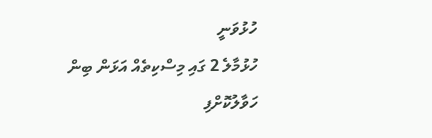ހުޅުވަނީ
ހުޅުމާލެ 2 ގައި މިސްކިތެއް އަޅަން ބިން ހަވާލުކޮށްފި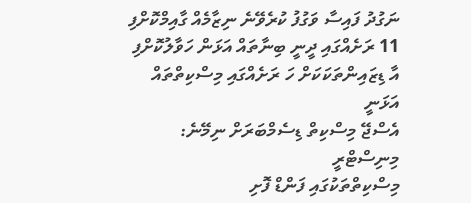ނަގުދު ފައިސާ ވަގުފު ކުރެވޭނެ ނިޒާމެއް ގާއިމްކޮށްފި
11 ރަށެއްގައި ދީނީ ބިނާތައް އަޅަން ހަވާލުކޮށްފި
އާ ޑިޒައިންތަކަކަށް ހަ ރަށެއްގައި މިސްކިތްތައް އަޅަނީ
އެސްޖޭ މިސްކިތް ޑިސެމްބަރަށް ނިމޭނެ: މިނިސްޓްރީ
މިސްކިތްތަކުގައި ފަންޑް ފޮށި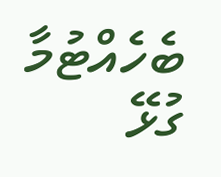ބެހެއްޓުމާ ގުޅޭ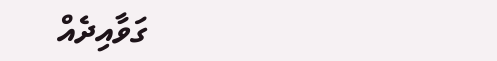ގަވާއިދެއް